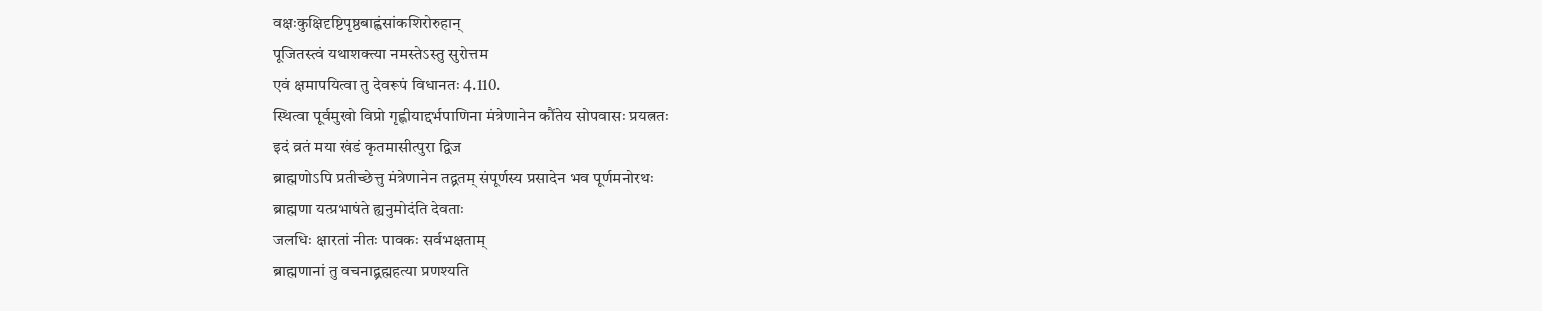वक्षःकुक्षिदृष्टिपृष्ठबाह्वंसांकशिरोरुहान्
पूजितस्त्वं यथाशक्त्या नमस्तेऽस्तु सुरोत्तम
एवं क्षमापयित्वा तु देवरूपं विधानतः 4.110.
स्थित्वा पूर्वमुखो विप्रो गृह्णीयाद्दर्भपाणिना मंत्रेणानेन कौंतेय सोपवासः प्रयत्नतः
इदं व्रतं मया खंडं कृतमासीत्पुरा द्विज
ब्राह्मणोऽपि प्रतीच्छेत्तु मंत्रेणानेन तद्व्रतम् संपूर्णस्य प्रसादेन भव पूर्णमनोरथः
ब्राह्मणा यत्प्रभाषंते ह्यनुमोदंति देवताः
जलधिः क्षारतां नीतः पावकः सर्वभक्षताम्
ब्राह्मणानां तु वचनाद्ब्रह्महत्या प्रणश्यति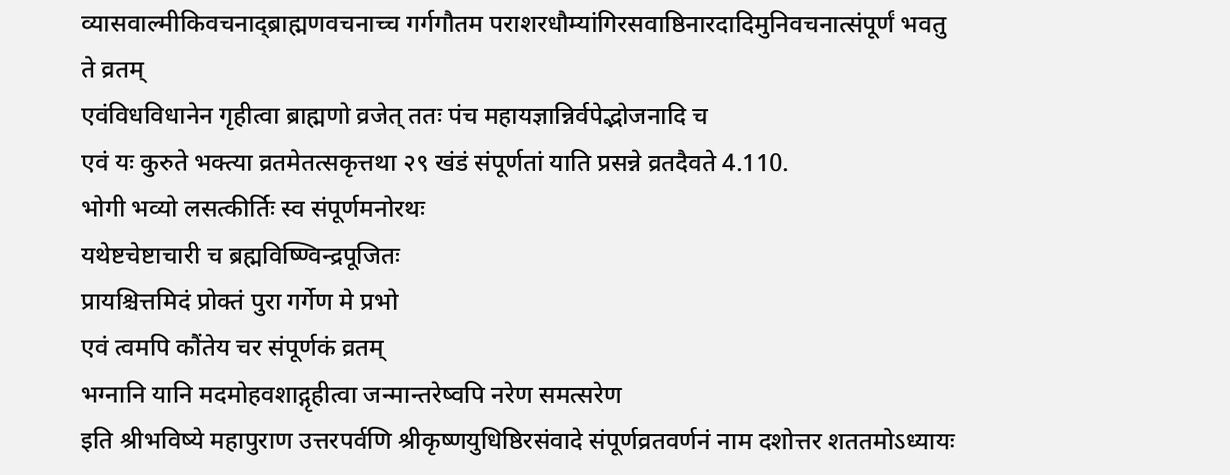व्यासवाल्मीकिवचनाद्ब्राह्मणवचनाच्च गर्गगौतम पराशरधौम्यांगिरसवाष्ठिनारदादिमुनिवचनात्संपूर्णं भवतु ते व्रतम्
एवंविधविधानेन गृहीत्वा ब्राह्मणो व्रजेत् ततः पंच महायज्ञान्निर्वपेद्भोजनादि च
एवं यः कुरुते भक्त्या व्रतमेतत्सकृत्तथा २९ खंडं संपूर्णतां याति प्रसन्ने व्रतदैवते 4.110.
भोगी भव्यो लसत्कीर्तिः स्व संपूर्णमनोरथः
यथेष्टचेष्टाचारी च ब्रह्मविष्ण्विन्द्रपूजितः
प्रायश्चित्तमिदं प्रोक्तं पुरा गर्गेण मे प्रभो
एवं त्वमपि कौंतेय चर संपूर्णकं व्रतम्
भग्नानि यानि मदमोहवशाद्गृहीत्वा जन्मान्तरेष्वपि नरेण समत्सरेण
इति श्रीभविष्ये महापुराण उत्तरपर्वणि श्रीकृष्णयुधिष्ठिरसंवादे संपूर्णव्रतवर्णनं नाम दशोत्तर शततमोऽध्यायः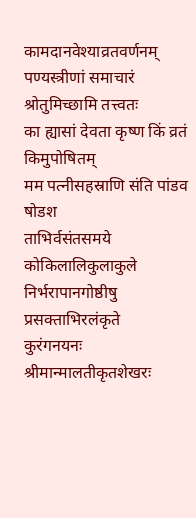कामदानवेश्याव्रतवर्णनम् पण्यस्त्रीणां समाचारं श्रोतुमिच्छामि तत्त्वतः
का ह्यासां देवता कृष्ण किं व्रतं किमुपोषितम्
मम पत्नीसहस्राणि संति पांडव षोडश
ताभिर्वसंतसमये कोकिलालिकुलाकुले निर्भरापानगोष्ठीषु प्रसक्ताभिरलंकृते
कुरंगनयनः श्रीमान्मालतीकृतशेखरः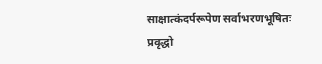साक्षात्कंदर्परूपेण सर्वाभरणभूषितः
प्रवृद्धो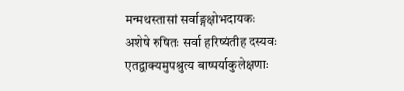मन्मथस्तासां सर्वाङ्गक्षोभदायकः
अशेषे रुषितः सर्वा हरिष्यंतीह दस्यवः
एतद्वाक्यमुपश्रुत्य बाष्पर्याकुलेक्षणाः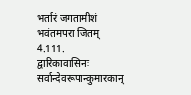भर्तारं जगतामीशं भवंतमपरा जितम् 4.111.
द्वारिकावासिनः सर्वान्देवरूपान्कुमारकान्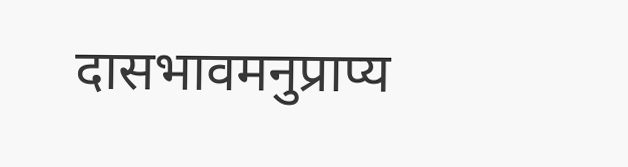दासभावमनुप्राप्य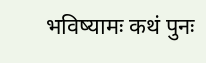भविष्यामः कथं पुनः